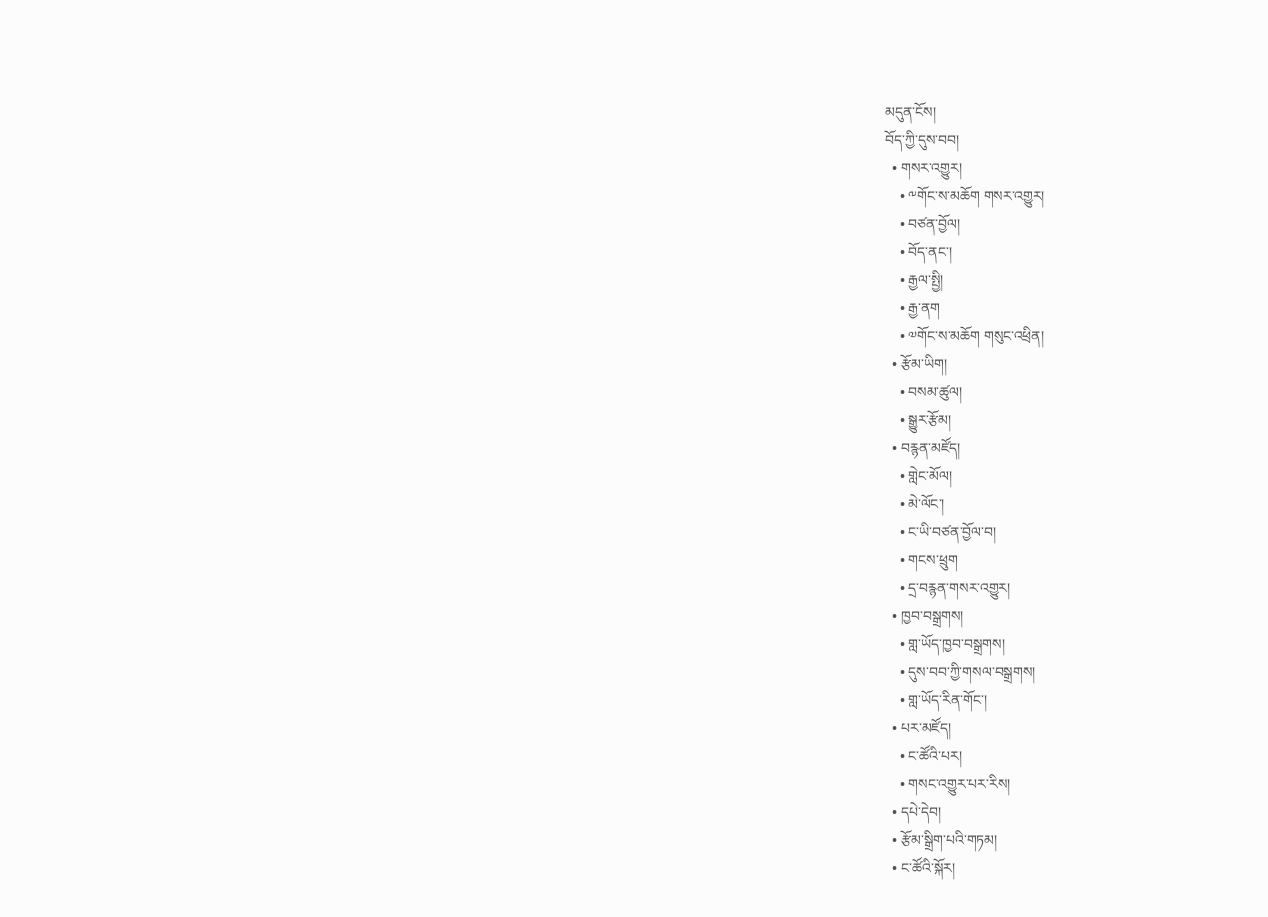མདུན་ངོས།
བོད་ཀྱི་དུས་བབ།
  • གསར་འགྱུར།
    • ༸གོང་ས་མཆོག གསར་འགྱུར།
    • བཙན་བྱོལ།
    • བོད་ནང་།
    • རྒྱལ་སྤྱི།
    • རྒྱ་ནག
    • ༧གོང་ས་མཆོག གསུང་འཕྲིན།
  • རྩོམ་ཡིག།
    • བསམ་ཚུལ།
    • སྒྱུར་རྩོམ།
  • བརྙན་མཛོད།
    • གླེང་མོལ།
    • མེ་ལོང་།
    • ང་ཡི་བཙན་བྱོལ་བ།
    • གངས་ཕྲུག
    • དྲ་བརྙན་གསར་འགྱུར།
  • ཁྱབ་བསྒྲགས།
    • གླ་ཡོད་ཁྱབ་བསྒྲགས།
    • དུས་བབ་ཀྱི་གསལ་བསྒྲགས།
    • གླ་ཡོད་རིན་གོང་།
  • པར་མཛོད།
    • ང་ཚོའི་པར།
    • གསང་འགྱུར་པར་རིས།
  • དཔེ་དེབ།
  • རྩོམ་སྒྲིག་པའི་གཏམ།
  • ང་ཚོའི་སྐོར།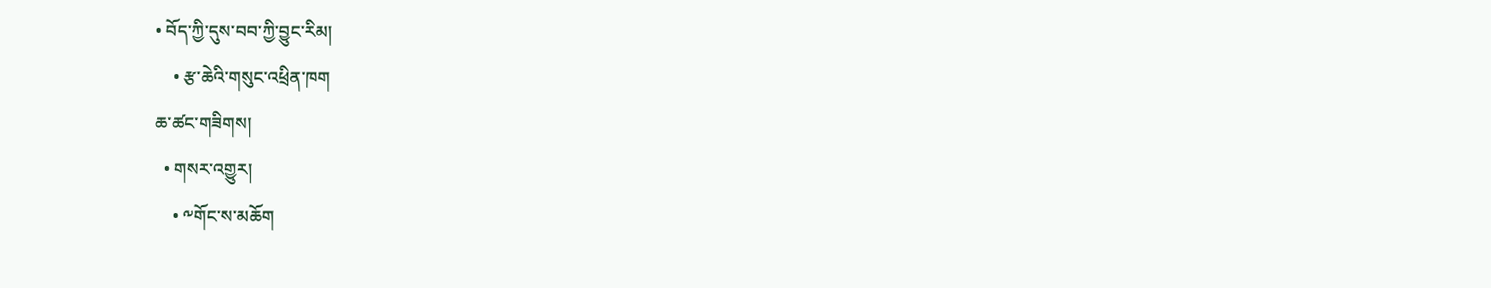• བོད་ཀྱི་དུས་བབ་ཀྱི་བྱུང་རིམ།
    • རྩ་ཆེའི་གསུང་འཕྲིན་ཁག
ཆ་ཚང་གཟིགས།
  • གསར་འགྱུར།
    • ༸གོང་ས་མཆོག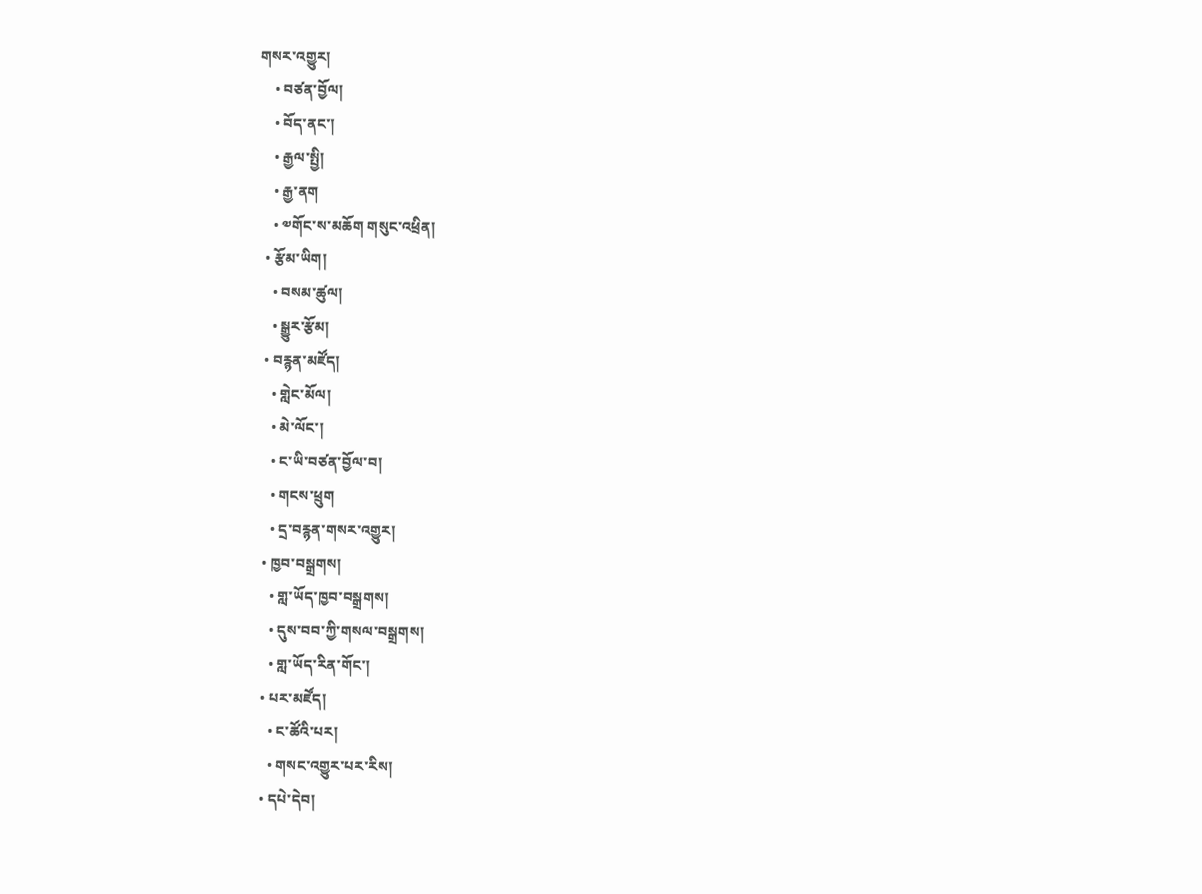གསར་འགྱུར།
    • བཙན་བྱོལ།
    • བོད་ནང་།
    • རྒྱལ་སྤྱི།
    • རྒྱ་ནག
    • ༧གོང་ས་མཆོག གསུང་འཕྲིན།
  • རྩོམ་ཡིག།
    • བསམ་ཚུལ།
    • སྒྱུར་རྩོམ།
  • བརྙན་མཛོད།
    • གླེང་མོལ།
    • མེ་ལོང་།
    • ང་ཡི་བཙན་བྱོལ་བ།
    • གངས་ཕྲུག
    • དྲ་བརྙན་གསར་འགྱུར།
  • ཁྱབ་བསྒྲགས།
    • གླ་ཡོད་ཁྱབ་བསྒྲགས།
    • དུས་བབ་ཀྱི་གསལ་བསྒྲགས།
    • གླ་ཡོད་རིན་གོང་།
  • པར་མཛོད།
    • ང་ཚོའི་པར།
    • གསང་འགྱུར་པར་རིས།
  • དཔེ་དེབ།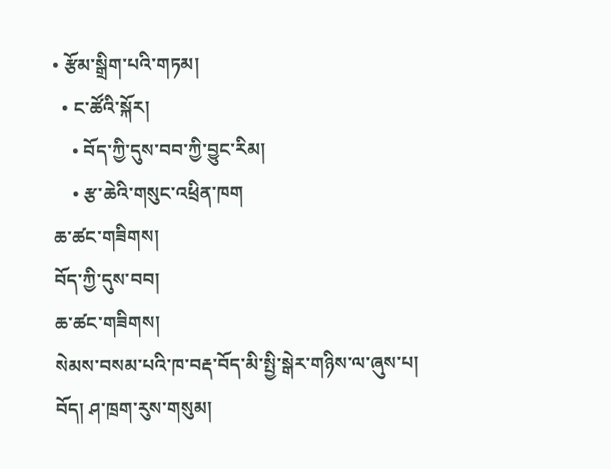• རྩོམ་སྒྲིག་པའི་གཏམ།
  • ང་ཚོའི་སྐོར།
    • བོད་ཀྱི་དུས་བབ་ཀྱི་བྱུང་རིམ།
    • རྩ་ཆེའི་གསུང་འཕྲིན་ཁག
ཆ་ཚང་གཟིགས།
བོད་ཀྱི་དུས་བབ།
ཆ་ཚང་གཟིགས།
སེམས་བསམ་པའི་ཁ་བརྡ་བོད་མི་སྤྱི་སྒེར་གཉིས་ལ་ཞུས་པ།
བོད། ཤ་ཁྲག་རུས་གསུམ།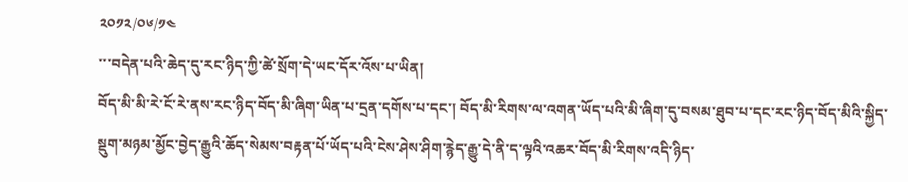༢༠༡༢/༠༦/༡༤
་་་བདེན་པའི་ཆེད་དུ་རང་ཉིད་ཀྱི་ཚེ་སྲོག་དེ་ཡང་དོར་འོས་པ་ཡིན།
བོད་མི་མི་རེ་ངོ་རེ་ནས་རང་ཉིད་བོད་མི་ཞིག་ཡིན་པ་དྲན་དགོས་པ་དང་། བོད་མི་རིགས་ལ་འགན་ཡོད་པའི་མི་ཞིག་དུ་བསམ་ཐུབ་པ་དང་རང་ཉིད་བོད་མིའི་སྐྱིད་སྡུག་མཉམ་མྱོང་བྱེད་རྒྱུའི་ཆོད་སེམས་བརྟན་པོ་ཡོད་པའི་ངེས་ཤེས་ཤིག་རྙེད་རྒྱུ་དེ་ནི་ད་ལྟའི་འཆར་བོད་མི་རིགས་འདི་ཉིད་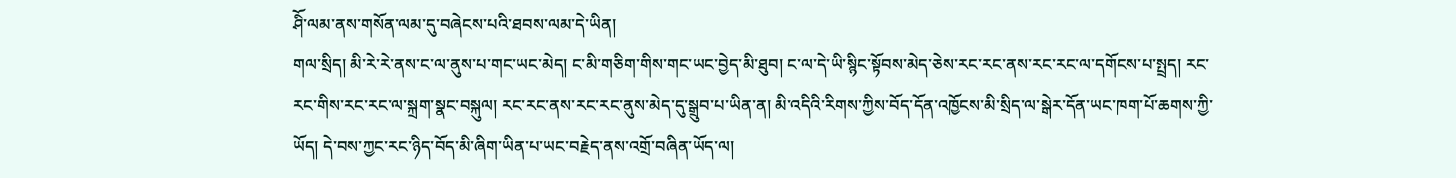ཤིོ་ལམ་ནས་གསོན་ལམ་དུ་བཞེངས་པའི་ཐབས་ལམ་དེ་ཡིན།
གལ་སྲིད། མི་རེ་རེ་ནས་ང་ལ་ནུས་པ་གང་ཡང་མེད། ང་མི་གཅིག་གིས་གང་ཡང་བྱེད་མི་ཐུབ། ང་ལ་དེ་ཡི་སྙིང་སྟོབས་མེད་ཅེས་རང་རང་ནས་རང་རང་ལ་དགོངས་པ་སྤྲད། རང་རང་གིས་རང་རང་ལ་སྐྲག་སྣང་བསྐུལ། རང་རང་ནས་རང་རང་ནུས་མེད་དུ་སྒྲུབ་པ་ཡིན་ན། མི་འདིའི་རིགས་ཀྱིས་བོད་དོན་འཁྱོངས་མི་སྲིད་ལ་སྒེར་དོན་ཡང་ཁག་པོ་ཆགས་ཀྱི་ཡོད། དེ་བས་ཀྱང་རང་ཉིད་བོད་མི་ཞིག་ཡིན་པ་ཡང་བརྗེད་ནས་འགྲོ་བཞིན་ཡོད་ལ།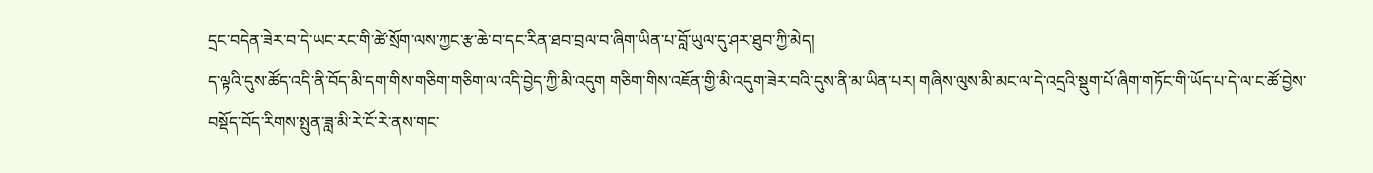དྲང་བདེན་ཟེར་བ་དེ་ཡང་རང་གི་ཚེ་སྲོག་ལས་ཀྱང་རྩ་ཆེ་བ་དང་རིན་ཐབ་བྲལ་བ་ཞིག་ཡིན་པ་བློ་ཡུལ་དུ་ཤར་ཐུབ་ཀྱི་མེད།
ད་ལྟའི་དུས་ཚོད་འདི་ནི་བོད་མི་དག་གིས་གཅིག་གཅིག་ལ་འདི་བྱེད་ཀྱི་མི་འདུག གཅིག་གིས་འཇོན་གྱི་མི་འདུག་ཟེར་བའི་དུས་ནི་མ་ཡིན་པར། གཞིས་ལུས་མི་མང་ལ་དེ་འདྲའི་སྡུག་པོ་ཞིག་གཏོང་གི་ཡོད་པ་དེ་ལ་ང་ཚོ་བྱེས་བསྡོད་བོད་རིགས་སྤུན་ཟླ་མི་རེ་ངོ་རེ་ནས་གང་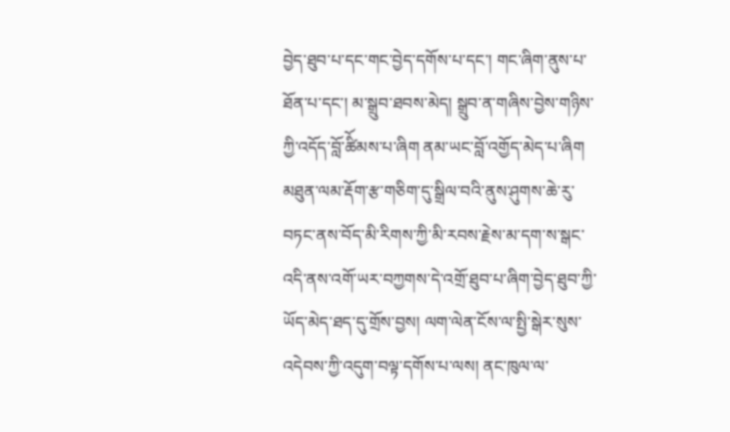བྱེད་ཐུབ་པ་དང་གང་བྱེད་དགོས་པ་དང་། གང་ཞིག་ནུས་པ་ཐོན་པ་དང་། མ་སྒྲུབ་ཐབས་མེད། སྒྲུབ་ན་གཞིས་བྱེས་གཉིས་ཀྱི་འདོད་བློ་ཚིོམས་པ་ཞིག ནམ་ཡང་བློ་འགྱོད་མེད་པ་ཞིག མཐུན་ལམ་རྡོག་རྩ་གཅིག་དུ་སྒྲིལ་བའི་ནུས་ཤུགས་ཆེ་རུ་བཏང་ནས་བོད་མི་རིགས་ཀྱི་མི་རབས་རྗེས་མ་དག་ས་སྒང་འདི་ནས་འགོ་ཡར་བཀྱགས་དེ་འགྲོ་ཐུབ་པ་ཞིག་བྱེད་ཐུབ་ཀྱི་ཡོད་མེད་ཐད་དུ་གྲོས་བྱས། ལག་ལེན་ངོས་ལ་སྤྱི་སྒེར་སུས་འདེབས་ཀྱི་འདུག་བལྟ་དགོས་པ་ལས། ནང་ཁུལ་ལ་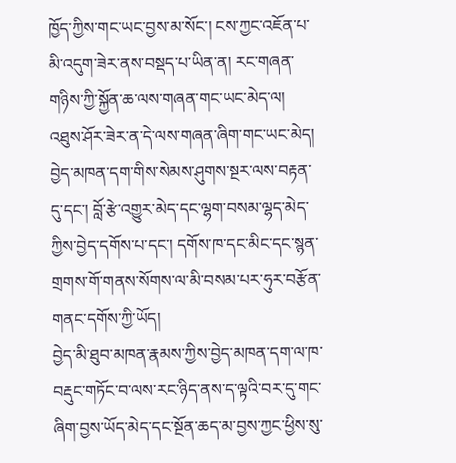ཁྱོད་ཀྱིས་གང་ཡང་བྱས་མ་སོང་། ངས་ཀྱང་འཇོན་པ་མི་འདུག་ཟེར་ནས་བསྡད་པ་ཡིན་ན། རང་གཞན་གཉིས་ཀྱི་སྐྱོན་ཆ་ལས་གཞན་གང་ཡང་མེད་ལ། འཐུས་ཤོར་ཟེར་ན་དེ་ལས་གཞན་ཞིག་གང་ཡང་མེད།
བྱེད་མཁན་དག་གིས་སེམས་ཤུགས་སྔར་ལས་བརྟན་དུ་དང་། བློ་རྩེ་འགྱུར་མེད་དང་ལྷག་བསམ་ལྷད་མེད་ཀྱིས་བྱེད་དགོས་པ་དང་། དགོས་ཁ་དང་མིང་དང་སྙན་གྲགས་གོ་གནས་སོགས་ལ་མི་བསམ་པར་ཧུར་བརྩོན་གནང་དགོས་ཀྱི་ཡོད།
བྱེད་མི་ཐུབ་མཁན་རྣམས་ཀྱིས་བྱེད་མཁན་དག་ལ་ཁ་བརྡུང་གཏོང་བ་ལས་རང་ཉིད་ནས་ད་ལྟའི་བར་དུ་གང་ཞིག་བྱས་ཡོད་མེད་དང་སྔོན་ཆད་མ་བྱས་ཀྱང་ཕྱིས་སུ་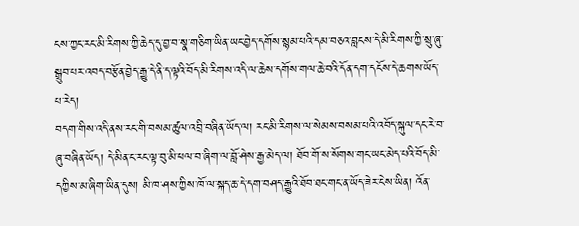ངས་ཀྱང་རང་མི་རིགས་ཀྱི་ཆེད་དུ་བྱ་བ་སྣ་གཅིག་ཡིན་ཡང་བྱེད་དགོས་སྙམ་པའི་དམ་བཅའ་བླངས་དེ་མི་རིགས་ཀྱི་སྲུ་ཞུ་སྒྲུབ་པར་འབད་བརྩོན་བྱེད་རྒྱུ་དེ་ནི་ད་ལྟའི་བོད་མི་རིགས་འདི་ལ་ཆེས་དགོས་གལ་ཆེ་བའི་དོན་དག་དངོས་དེ་ཆགས་ཡོད་པ་རེད།
བདག་གིས་འདི་ནས་རང་གི་བསམ་ཚུལ་འབྲི་བཞིན་ཡོད་ལ། རང་མི་རིགས་ལ་སེམས་བསམ་པའི་འབོད་སྐུལ་དང་རེ་བ་ཞུ་བཞིན་ཡོད། དེ་མིན་ང་རང་ལྟ་བུ་མི་ཕལ་བ་ཞིག་ལ་བློ་ཤེས་རྒྱ་མེད་ལ། ཐོབ་གོ་ས་སོགས་གང་ཡང་མེད་པའི་བོད་མི་དཀྱིས་མ་ཞིག་ཡིན་དུས། མི་ཁ་ཤས་ཀྱིས་ཁོ་ལ་སྐད་ཆ་དེ་དག་བཤད་རྒྱུའི་ཐོབ་ཐང་གང་ན་ཡོད་ཟེར་ངེས་ཡིན། འོན་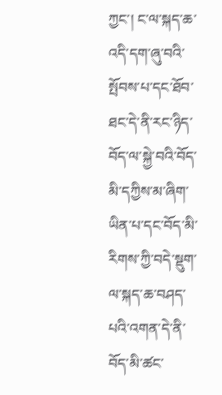ཀྱང་། ང་ལ་སྐད་ཆ་འདི་དག་ཞུ་བའི་སྤོབས་པ་དང་ཐོབ་ཐང་དེ་ནི་རང་ཉིད་བོད་ལ་སྐྱེ་བའི་བོད་མི་དཀྱིས་མ་ཞིག་ཡིན་པ་དང་བོད་མི་རིགས་ཀྱི་བདེ་སྡུག་ལ་སྐད་ཆ་བཤད་པའི་འགན་དེ་ནི་བོད་མི་ཚང་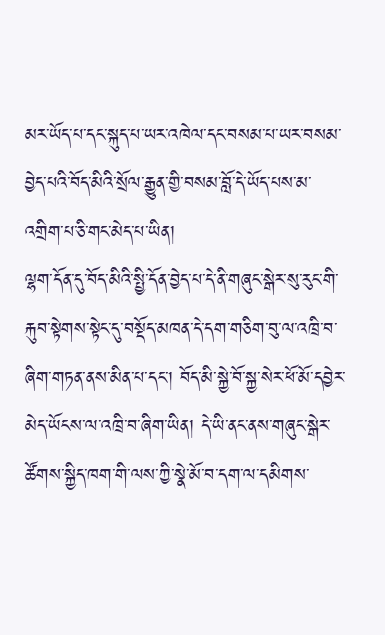མར་ཡོད་པ་དང་སྐུད་པ་ཡར་འཁེལ་དང་བསམ་པ་ཡར་བསམ་བྱེད་པའི་བོད་མིའི་སྲོལ་རྒྱུན་གྱི་བསམ་བློ་དེ་ཡོད་པས་མ་འགྲིག་པ་ཅི་གང་མེད་པ་ཡིན།
ལྷག་དོན་དུ་བོད་མིའི་སྤྱི་དོན་བྱེད་པ་དེ་ནི་གཞུང་སྒེར་སུ་རུང་གི་རྐུབ་སྟེགས་སྟེང་དུ་བསྡོད་མཁན་དེ་དག་གཅིག་བུ་ལ་འཁྲི་བ་ཞིག་གཏན་ནས་མིན་པ་དང་། བོད་མི་སྐྱེ་བོ་སྐྱ་སེར་ཕོ་མོ་དབྱེར་མེད་ཡོངས་ལ་འཁྲི་བ་ཞིག་ཡིན། དེ་ཡི་ནང་ནས་གཞུང་སྒེར་ཚོགས་སྐྱིད་ཁག་གི་ལས་ཀྱི་སྣེ་མོ་བ་དག་ལ་དམིགས་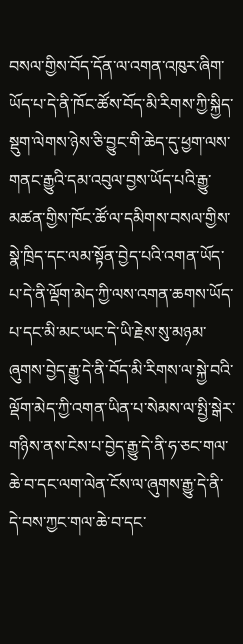བསལ་གྱིས་བོད་དོན་ལ་འགན་འཁུར་ཞིག་ཡོད་པ་དེ་ནི་ཁོང་ཚོས་བོད་མི་རིགས་ཀྱི་སྐྱིད་སྡུག་ལེགས་ཉེས་ཅི་བྱུང་གི་ཆེད་དུ་ཕྱག་ལས་གནང་རྒྱུའི་དམ་འབུལ་བྱས་ཡོད་པའི་རྒྱུ་མཚན་གྱིས་ཁོང་ཚོ་ལ་དམིགས་བསལ་གྱིས་སྣེ་ཁྲིད་དང་ལམ་སྟོན་བྱེད་པའི་འགན་ཡོད་པ་དེ་ནི་ལྡོག་མེད་ཀྱི་ལས་འགན་ཆགས་ཡོད་པ་དང་མི་མང་ཡང་དེ་ཡི་རྗེས་སུ་མཉམ་ཞུགས་བྱེད་རྒྱུ་དེ་ནི་བོད་མི་རིགས་ལ་སྐྱེ་བའི་ལྡོག་མེད་ཀྱི་འགན་ཡིན་པ་སེམས་ལ་སྤྱི་སྒེར་གཉིས་ནས་ངེས་པ་བྱེད་རྒྱུ་དེ་ནི་ཧ་ཅང་གལ་ཆེ་བ་དང་ལག་ལེན་ངོས་ལ་ཞུགས་རྒྱུ་དེ་ནི་དེ་བས་ཀྱང་གལ་ཆེ་བ་དང་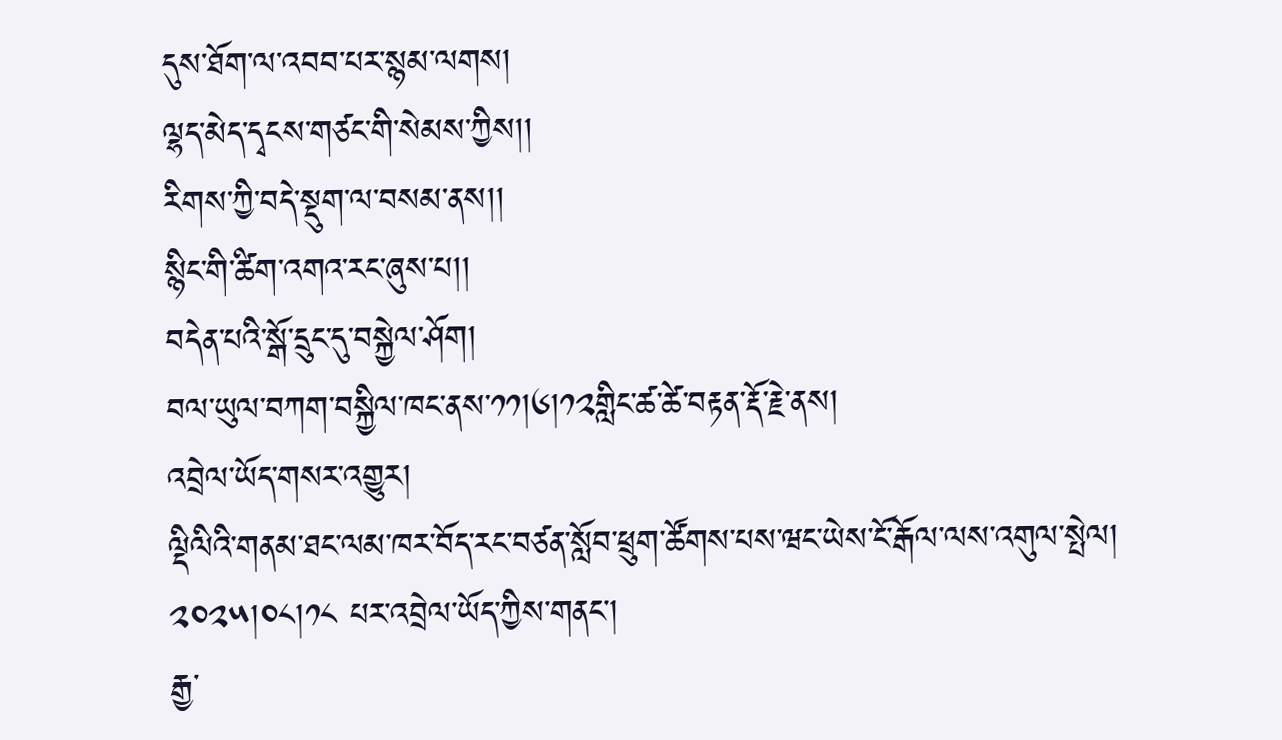དུས་ཐོག་ལ་འབབ་པར་སྙམ་ལགས།
ལྷད་མེད་དྭངས་གཙང་གི་སེམས་ཀྱིས།།
རིགས་ཀྱི་བདེ་སྡུག་ལ་བསམ་ནས།།
སྙིང་གི་ཚིག་འགའ་རང་ཞུས་པ།།
བདེན་པའི་སྒོ་དྲུང་དུ་བསྐྱེལ་ཤོག།
བལ་ཡུལ་བཀག་བསྐྱིལ་ཁང་ནས་༡༡།༦།༡༢གླིང་ཚ་ཚེ་བརྟན་རྡོ་རྗེ་ནས།
འབྲེལ་ཡོད་གསར་འགྱུར།
ལྡིལིའི་གནམ་ཐང་ལམ་ཁར་བོད་རང་བཙན་སློབ་ཕྲུག་ཚོགས་པས་ཝང་ཡེས་ངོ་རྒོལ་ལས་འགུལ་སྤེལ།  ༢༠༢༥།༠༨།༡༨ པར་འབྲེལ་ཡོད་ཀྱིས་གནང་།
རྒྱ་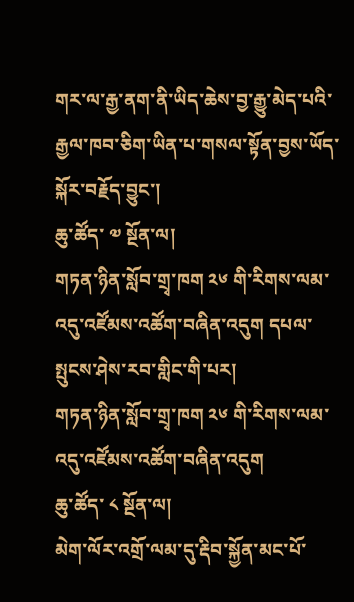གར་ལ་རྒྱ་ནག་ནི་ཡིད་ཆེས་བྱ་རྒྱུ་མེད་པའི་རྒྱལ་ཁབ་ཅིག་ཡིན་པ་གསལ་སྟོན་བྱས་ཡོད་སྐོར་བརྗོད་བྱུང་།
ཆུ་ཚོད་ ༧ སྔོན་ལ།
གཏན་ཉིན་སློབ་གྲྭ་ཁག ༢༦ གི་རིགས་ལམ་འདུ་འཛོམས་འཚོག་བཞིན་འདུག དཔལ་སྤུངས་ཤེས་རབ་གླིང་གི་པར།
གཏན་ཉིན་སློབ་གྲྭ་ཁག ༢༦ གི་རིགས་ལམ་འདུ་འཛོམས་འཚོག་བཞིན་འདུག
ཆུ་ཚོད་ ༨ སྔོན་ལ།
མེག་ལོར་འགྲོ་ལམ་དུ་རྡིབ་སྐྱོན་མང་པོ་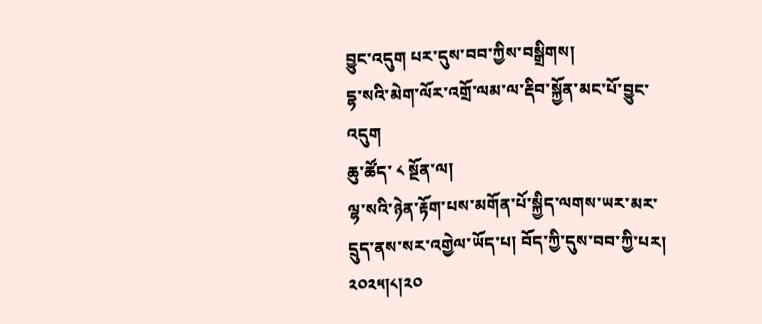བྱུང་འདུག པར་དུས་བབ་ཀྱིས་བསྒྲིགས།
དྷ་སའི་མེག་ལོར་འགྲོ་ལམ་ལ་རྡིབ་སྐྱོན་མང་པོ་བྱུང་འདུག
ཆུ་ཚོད་ ༨ སྔོན་ལ།
ལྷ་སའི་ཉེན་རྟོག་པས་མགོན་པོ་སྐྱིད་ལགས་ཡར་མར་དྲུད་ནས་སར་འགྱེལ་ཡོད་པ། བོད་ཀྱི་དུས་བབ་ཀྱི་པར། ༢༠༢༥།༨།༢༠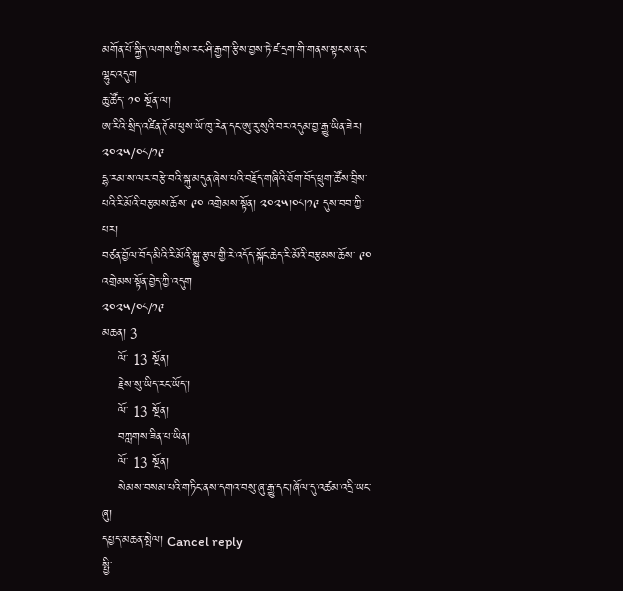མགོན་པོ་སྐྱིད་ལགས་ཀྱིས་རང་ཤི་རྒྱག་རྩིས་བྱས་ཏེ་ཛ་དྲག་གི་གནས་སྟངས་ནང་ལྷུང་འདུག
ཆུ་ཚོད་ ༡༠ སྔོན་ལ།
ཨ་རིའི་སྲིད་འཛིན་ཊོམ་ཕུས་ཡོ་ཁུ་རེན་དང་ཨུ་རུ་སུའི་བར་འདུམ་བྱ་རྒྱུ་ཡིན་ཟེར།
༢༠༢༥/༠༨/༡༩
དྷ་རམ་ས་ལར་བརྩེ་བའི་སྐུ་མདུན་ཞེས་པའི་བརྗོད་གཞིའི་ཐོག་བོད་ཕྲུག་ཚོས་བྲིས་པའི་རི་མོའི་བརྩམས་ཆོས་ ༩༠ འགྲེམས་སྟོན། ༢༠༢༥།༠༨།༡༩ དུས་བབ་ཀྱི་པར།
བཙན་བྱོལ་བོད་མིའི་རི་མོའི་སྒྱུ་རྩལ་གྱི་རེ་འདོད་སྐོང་ཆེད་རི་མོའི་བརྩམས་ཆོས་ ༩༠ འགྲེམས་སྟོན་བྱེད་ཀྱི་འདུག
༢༠༢༥/༠༨/༡༩
མཆན། 3
    ལོ་ 13 སྔོན།
    རྗེས་སུ་ཡིད་རང་ཡོད་།
    ལོ་ 13 སྔོན།
    བཀླགས་ཟིན་པ་ཡིན།
    ལོ་ 13 སྔོན།
    སེམས་བསམ་པའི་གཏིང་ནས་དགའ་བསུ་ཞུ་རྒྱུ་དང་།ཞོལ་དུ་འཚམ་འདྲི་ཡང་ཞུ།
དཔྱད་མཆན་སྤེལ། Cancel reply
སྤྱི་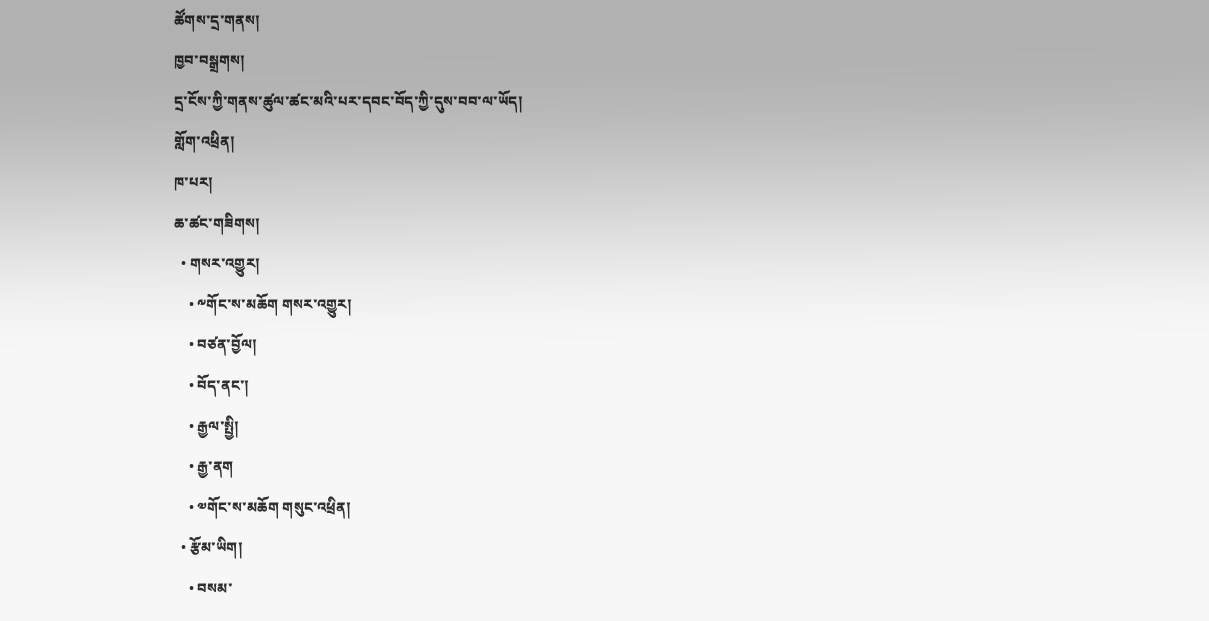ཚོགས་དྲ་གནས།
ཁྱབ་བསྒྲགས།
དྲ་ངོས་ཀྱི་གནས་ཚུལ་ཚང་མའི་པར་དབང་བོད་ཀྱི་དུས་བབ་ལ་ཡོད།
གློག་འཕྲིན།
ཁ་པར།
ཆ་ཚང་གཟིགས།
  • གསར་འགྱུར།
    • ༸གོང་ས་མཆོག གསར་འགྱུར།
    • བཙན་བྱོལ།
    • བོད་ནང་།
    • རྒྱལ་སྤྱི།
    • རྒྱ་ནག
    • ༧གོང་ས་མཆོག གསུང་འཕྲིན།
  • རྩོམ་ཡིག།
    • བསམ་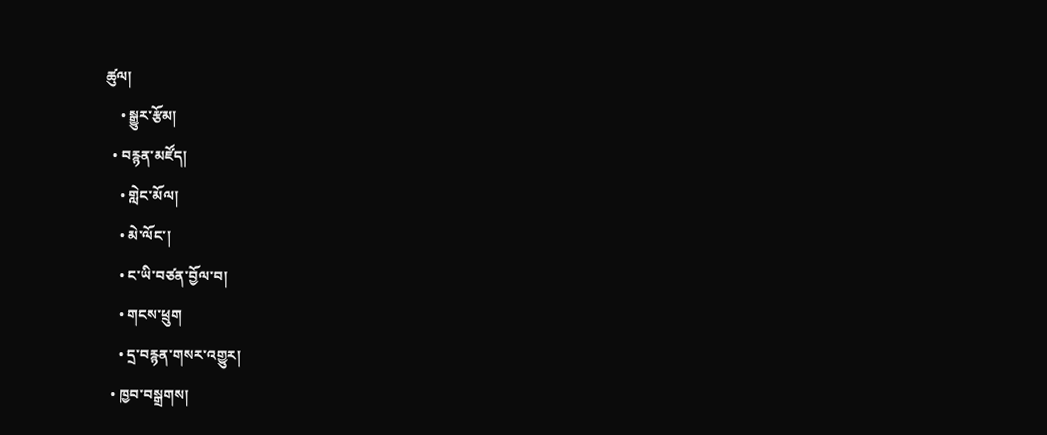ཚུལ།
    • སྒྱུར་རྩོམ།
  • བརྙན་མཛོད།
    • གླེང་མོལ།
    • མེ་ལོང་།
    • ང་ཡི་བཙན་བྱོལ་བ།
    • གངས་ཕྲུག
    • དྲ་བརྙན་གསར་འགྱུར།
  • ཁྱབ་བསྒྲགས།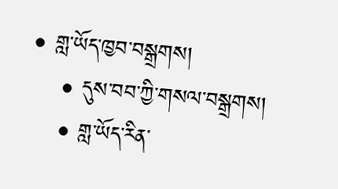• གླ་ཡོད་ཁྱབ་བསྒྲགས།
    • དུས་བབ་ཀྱི་གསལ་བསྒྲགས།
    • གླ་ཡོད་རིན་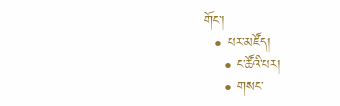གོང་།
  • པར་མཛོད།
    • ང་ཚོའི་པར།
    • གསང་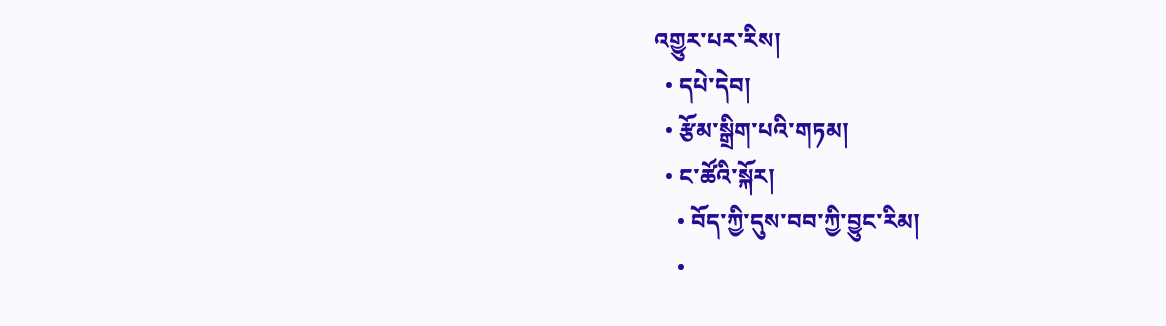འགྱུར་པར་རིས།
  • དཔེ་དེབ།
  • རྩོམ་སྒྲིག་པའི་གཏམ།
  • ང་ཚོའི་སྐོར།
    • བོད་ཀྱི་དུས་བབ་ཀྱི་བྱུང་རིམ།
    •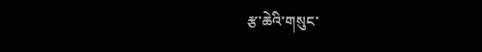རྩ་ཆེའི་གསུང་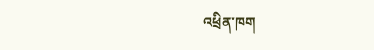འཕྲིན་ཁག